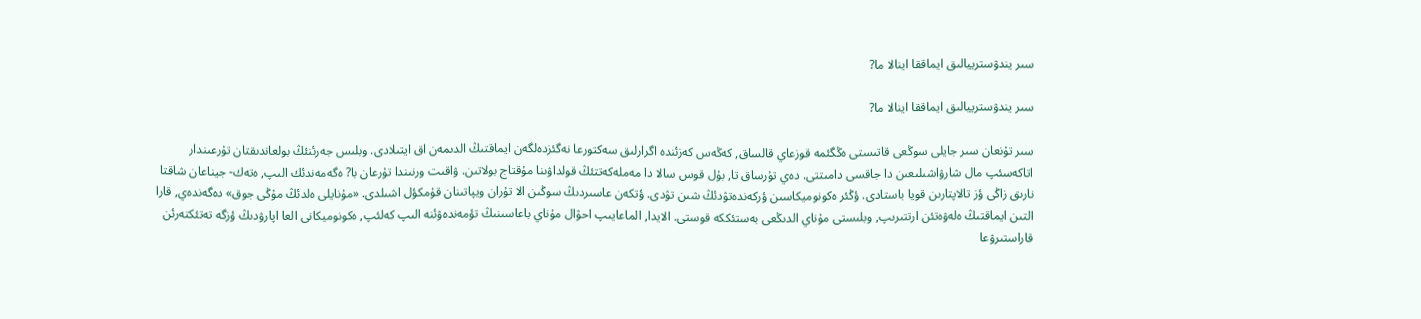سىر يندۋسترييالىق ايماققا اينالا ما?

سىر يندۋسترييالىق ايماققا اينالا ما?

سىر تۇنعان سىر جايلى سوڭعى قاتىستى ەڭگئمە قوزعاي قالساق, كەڭەس كەزئندە اگرارلىق سەكتورعا نەگئزدەلگەن ايماقتىڭ الدىمەن اق ايتىلادى. وبلىس جەرئنئڭ بولعاندىقتان تۇرعىندار اتاكەسئپ مال شارۋاشىلىعىن دا جاقسى دامىتتى. دەي تۇرساق تا, بۇل قوس سالا دا مەملەكەتتئڭ قولداۋىنا مۇقتاج بولاتىن. ۋاقىت ورنىندا تۇرعان با? ەگەمەندئك الىپ, ەتەك- جيناعان شاقتا نارىق زاڭى ؤز تالاپتارىن قويا باستادى. ؤڭئر ەكونوميكاسىن ؤركەندەتۋدئڭ شىن تۋدى. ؤتكەن عاسىردىڭ سوڭىن الا تۇران ويپاتىنان قۇمكؤل اشىلدى. «مۇنايلى ەلدئڭ مۇڭى جوق» دەگەندەي, قارا التىن ايماقتىڭ ەلەۋەتئن ارتتىرىپ, وبلىستى مۇناي الدىڭعى بەستئككە قوستى. الايدا, الماعايىپ احۋال مۇناي باعاسىنىڭ تؤمەندەۋئنە الىپ كەلئپ, ەكونوميكانى العا اپارۋدىڭ ؤزگە تەتئكتەرئن قاراستىرۋعا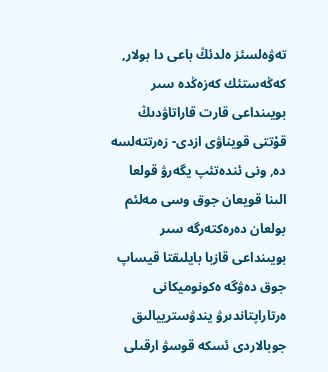تەۋەلسئز ەلدئڭ باعى دا بولار, كەڭەستئك كەزەڭدە سىر بويىنداعى قارت قاراتاۋدىڭ قۇتتى قويناۋى ازدى- زەرتتەلسە دە, ونى ئندەتئپ يگەرۋ قولعا الىنا قويعان جوق وسى مەلئم بولعان دەرەكتەرگە سىر بويىنداعى قازبا بايلىقتا قيساپ جوق دەۋگە ەكونوميكانى ەرتاراپتاندىرۋ يندۋسترييالىق جوبالاردى ئسكە قوسۋ ارقىلى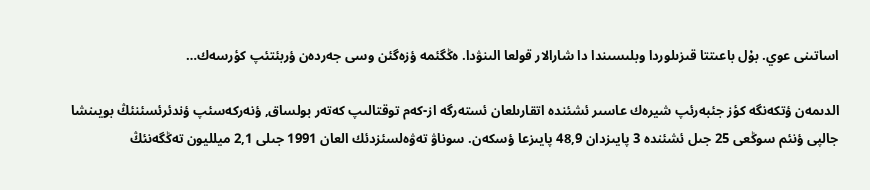اساتىنى عوي. بۇل باعىتتا قىزىلوردا وبلىسىندا دا شارالار قولعا الىنۋدا. ەڭگئمە ؤزەگئن وسى جەردەن ؤربئتئپ كؤرسەك…

الدىمەن ؤتكەنگە كؤز جئبەرئپ شيرەك عاسىر ئشئندە اتقارىلعان ئستەرگە از-كەم توقتالىپ كەتەر بولساق, ؤنەركەسئپ ؤندئرئسئنئڭ بويىنشا جالپى ؤنئم سوڭعى 25 جىل ئشئندە 3 پايىزدان 48,9 پايىزعا ؤسكەن. سوناۋ تەۋەلسئزدئك العان 1991 جىلى 2,1 ميلليون تەڭگەنئڭ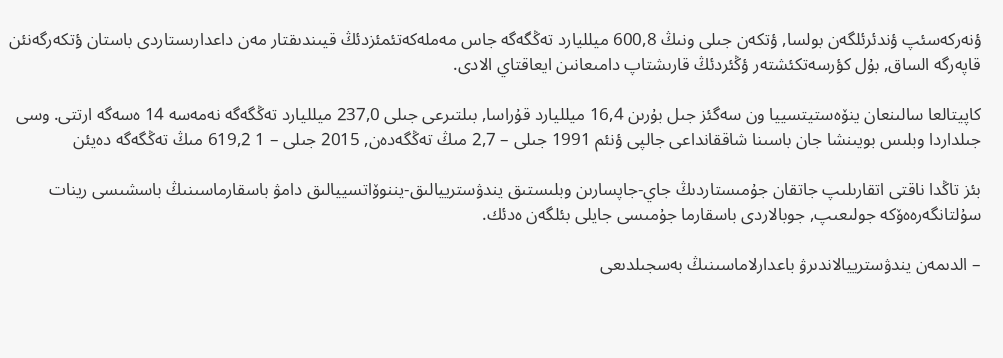ؤنەركەسئپ ؤندئرئلگەن بولسا, ؤتكەن جىلى ونىڭ 600,8 ميلليارد تەڭگەگە جاس مەملەكەتئمئزدئڭ قيىندىقتار مەن داعدارىستاردى باستان ؤتكەرگەنئن قاپەرگە الساق, بۇل كؤرسەتكئشتەر ؤڭئردئڭ قارىشتاپ دامىعانىن ايعاقتاي الادى.

كاپيتالعا سالىنعان ينۆەستيتسييا ون سەگئز جىل بۇرىن 16,4 ميلليارد قۇراسا, بىلتىرعى جىلى 237,0 ميلليارد تەڭگەگە نەمەسە 14 ەسەگە ارتتى. وسى جىلداردا وبلىس بويىنشا جان باسىنا شاققانداعى جالپى ؤنئم 1991 جىلى – 2,7 مىڭ تەڭگەدەن, 2015 جىلى – 1 619,2 مىڭ تەڭگەگە دەيئن

بئز تاڭدا ناقتى اتقارىلىپ جاتقان جۇمىستاردىڭ جاي-جاپسارىن وبلىستىق يندۋسترييالىق-يننوۆاتسييالىق دامۋ باسقارماسىنىڭ باسشىسى رينات سۇلتانگەرەەۆكە جولىعىپ, جوبالاردى باسقارما جۇمىسى جايلى بئلگەن ەدئك.

– الدىمەن يندۋسترييالاندىرۋ باعدارلاماسىنىڭ بەسجىلدىعى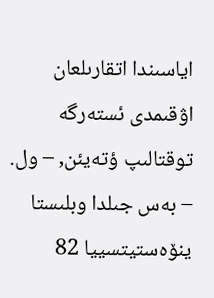اياسىندا اتقارىلعان اۋقىمدى ئستەرگە توقتالىپ ؤتەيئن, – ول. – بەس جىلدا وبلىستا ينۆەستيتسييا 82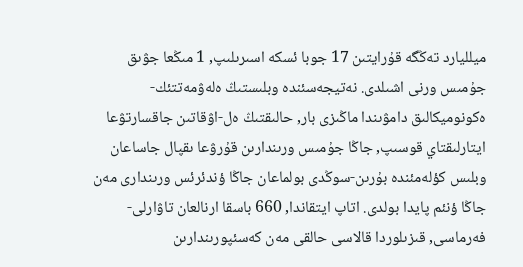ميلليارد تەڭگە قۇرايتىن 17 جوبا ئسكە اسىرىلىپ, 1 مىڭعا جۋىق جۇمىس ورنى اشىلدى. نەتيجەسئندە وبلىستىڭ ەلەۋمەتتئك-ەكونوميكالىق دامۋىندا ماڭىزى بار, حالىقتىڭ ەل-اۋقاتىن جاقسارتۋعا ايتارلىقتاي قوسىپ, جاڭا جۇمىس ورىندارىن قۇرۋعا ىقپال جاساعان وبلىس كؤلەمئندە بۇرىن-سوڭدى بولماعان جاڭا ؤندئرئس ورىندارى مەن جاڭا ؤنئم پايدا بولدى. اتاپ ايتقاندا, 660 باسقا ارنالعان تاۋارلى- فەرماسى, قىزىلوردا قالاسى حالقى مەن كەسئپورىندارىن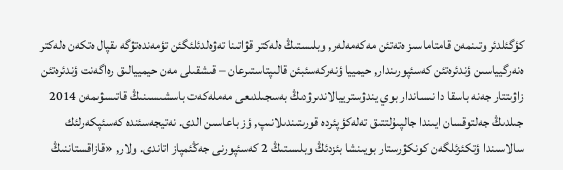كؤگئلدئر وتىنمەن قامتاماسىز ەتەتئن مەكەمەلەر, وبلىستىڭ ەلەكتر قۋاتىنا تەۋەلدئلئگئن تؤمەندەتۋگە ىقپال ەتكەن ەلەكتر ەنەرگيياسىن ؤندئرەتئن كەسئپورىندار, حيمييا ؤنەركەسئبئن قالىپتاستىرعان – قىشقىلى مەن حيمييالىق رەاگەنت ؤندئرەتئن زاۋىتتار جەنە باسقا دا نىساندار بوي يندۋسترييالاندىرۋدىڭ بەسجىلدىعى مەملەكەت باسشىسىنىڭ قاتىسۋىمەن 2014 جىلدىڭ جەلتوقسان ايىندا جالپىۇلتتىق تەلەكؤپئردە قورىتىندىلانىپ, ؤز باعاسىن الدى. نەتيجەسئندە كەسئپكەرلئك سالاسىندا ؤتكئزئلگەن كونكۋرستار بويىنشا بئزدئڭ وبلىستىڭ 2 كەسئپورنى جەڭئمپاز اتاندى. ولار, «قازاقستاننىڭ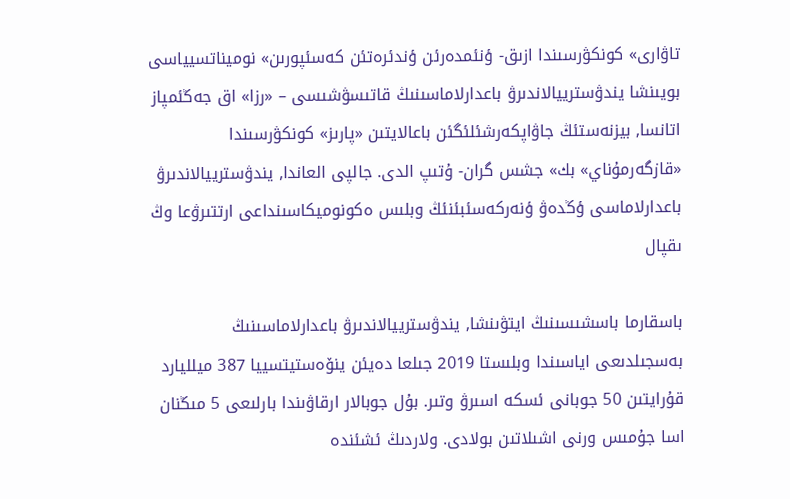تاۋارى» كونكۋرسىندا ازىق- ؤنئمدەرئن ؤندئرەتئن كەسئپورىن» نوميناتسيياسى بويىنشا يندۋسترييالاندىرۋ باعدارلاماسىنىڭ قاتىسۋشىسى – «رزا» اق جەڭئمپاز اتانسا, بيزنەستئڭ جاۋاپكەرشئلئگئن باعالايتىن «پارىز» كونكۋرسىندا «قازگەرمۇناي» بك» جشس گران- ۇتىپ الدى. جالپى العاندا, يندۋسترييالاندىرۋ باعدارلاماسى ؤڭدەۋ ؤنەركەسئبئنئڭ وبلىس ەكونوميكاسىنداعى ارتتىرۋعا وڭ ىقپال

باسقارما باسشىسىنىڭ ايتۋىنشا, يندۋسترييالاندىرۋ باعدارلاماسىنىڭ بەسجىلدىعى اياسىندا وبلىستا 2019 جىلعا دەيئن ينۆەستيتسييا 387 ميلليارد قۇرايتىن 50 جوبانى ئسكە اسىرۋ وتىر. بۇل جوبالار ارقاۋىندا بارلىعى 5 مىڭنان اسا جۇمىس ورنى اشىلاتىن بولادى. ولاردىڭ ئشئندە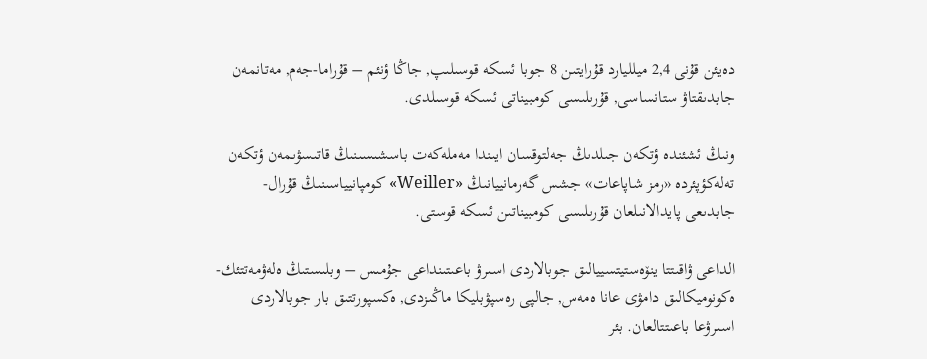دەيئن قۇنى 2,4 ميلليارد قۇرايتىن 8 جوبا ئسكە قوسىلىپ, جاڭا ؤنئم – قۇراما-جەم, مەتانمەن جابدىقتاۋ ستانساسى, قۇرىلىسى كومبيناتى ئسكە قوسىلدى.

ونىڭ ئشئندە ؤتكەن جىلدىڭ جەلتوقسان ايىندا مەملەكەت باسشىسىنىڭ قاتىسۋىمەن ؤتكەن تەلەكؤپئردە «رمز شاپاعات» جشس گەرمانييانىڭ «Weiller» كومپانيياسىنىڭ قۇرال-جابدىعى پايدالانىلعان قۇرىلىسى كومبيناتىن ئسكە قوستى.

الداعى ۋاقىتتا ينۆەستيتسييالىق جوبالاردى اسىرۋ باعىتىنداعى جۇمىس – وبلىستىڭ ەلەۋمەتتئك-ەكونوميكالىق دامۋى عانا ەمەس, جالپى رەسپۋبليكا ماڭىزدى, ەكسپورتتىق بار جوبالاردى اسىرۋعا باعىتتالعان. بئر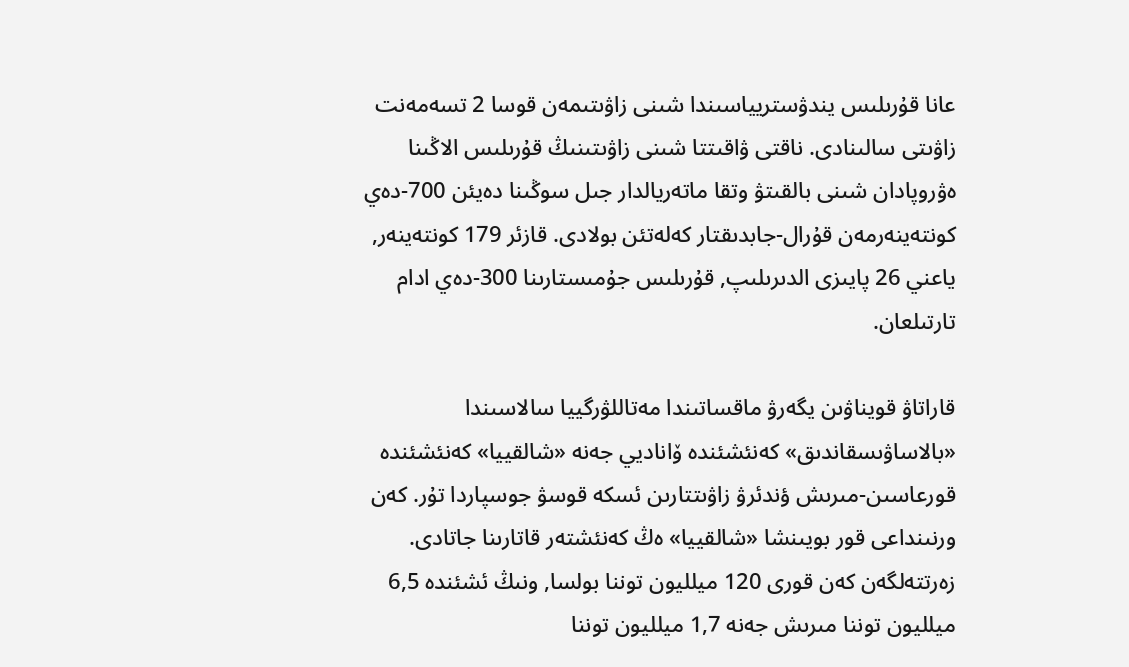عانا قۇرىلىس يندۋستريياسىندا شىنى زاۋىتىمەن قوسا 2 تسەمەنت زاۋىتى سالىنادى. ناقتى ۋاقىتتا شىنى زاۋىتىنىڭ قۇرىلىس الاڭىنا ەۋروپادان شىنى بالقىتۋ وتقا ماتەريالدار جىل سوڭىنا دەيئن 700-دەي كونتەينەرمەن قۇرال-جابدىقتار كەلەتئن بولادى. قازئر 179 كونتەينەر, ياعني 26 پايىزى الدىرىلىپ, قۇرىلىس جۇمىستارىنا 300-دەي ادام تارتىلعان.

قاراتاۋ قويناۋىن يگەرۋ ماقساتىندا مەتاللۋرگييا سالاسىندا «بالاساۋىسقاندىق» كەنئشئندە ۆاناديي جەنە «شالقييا» كەنئشئندە قورعاسىن-مىرىش ؤندئرۋ زاۋىتتارىن ئسكە قوسۋ جوسپاردا تۇر. كەن ورنىنداعى قور بويىنشا «شالقييا» ەڭ كەنئشتەر قاتارىنا جاتادى. زەرتتەلگەن كەن قورى 120 ميلليون توننا بولسا, ونىڭ ئشئندە 6,5 ميلليون توننا مىرىش جەنە 1,7 ميلليون توننا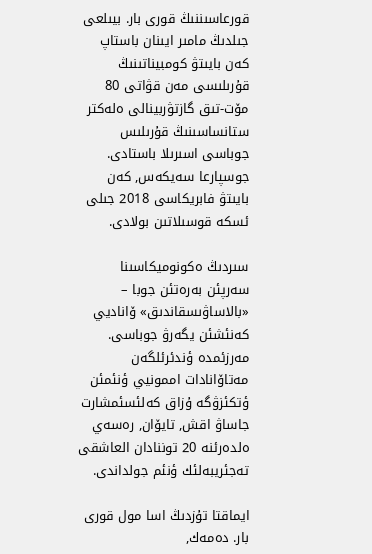قورعاسىننىڭ قورى بار. بيىلعى جىلدىڭ مامىر ايىنان باستاپ كەن بايىتۋ كومبيناتىنىڭ قۇرىلىسى مەن قۋاتى 80 مۆت-تىق گازتۋربينالى ەلەكتر ستانساسىنىڭ قۇرىلىس جوباسى اسىرىلا باستادى. جوسپارعا سەيكەس, كەن بايىتۋ فابريكاسى 2018 جىلى ئسكە قوسىلاتىن بولادى.

سىردىڭ ەكونوميكاسىنا سەرپئن بەرەتئن جوبا – «بالاساۋىسقاندىق» ۆاناديي كەنئشئن يگەرۋ جوباسى. مەرزئمدە ؤندئرئلگەن مەتاۆانادات اممونيي ؤنئمئن ؤتكئزۋگە ۇزاق كەلئسئمشارت جاساۋ اقش, تايۆان, رەسەي ەلدەرئنە 20 توننادان العاشقى تەجئريبەلئك ؤنئم جولداندى.

ايماقتا تۇزدىڭ اسا مول قورى بار. دەمەك,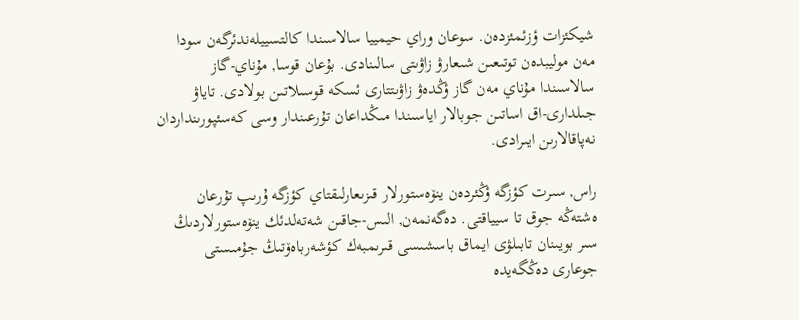شيكئزات ؤزئمئزدەن. سوعان وراي حيمييا سالاسىندا كالتسييلەندئرگەن سودا مەن موليبدەن توتىعىن شىعارۋ زاۋىتى سالىنادى. بۇعان قوسا, مۇناي-گاز سالاسىندا مۇناي مەن گاز ؤڭدەۋ زاۋىتتارى ئسكە قوسىلاتىن بولادى. تاياۋ جىلدارى-اق اساتىن جوبالار اياسىندا مىڭداعان تۇرعىندار وسى كەسئپورىنداردان نەپاقالارىن ايىرادى.

راس, سىرت كؤزگە ؤڭئردەن ينۆەستورلار قىزىعارلىقتاي كؤزگە ۇرىپ تۇرعان ەشتەڭە جوق تا سيياقتى. دەگەنمەن, الىس-جاقىن شەتەلدئك ينۆەستورلاردىڭ سىر بويىنان تابىلۋى ايماق باسشىسى قىرىمبەك كؤشەرباەۆتىڭ جۇمىستى جوعارى دەڭگەيدە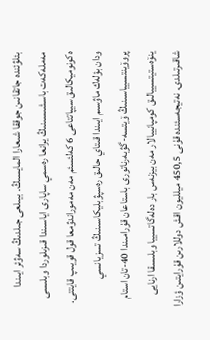بئلۋئندە جاتقانىن جوققا شىعارا المايسىڭ. بيىلعى جىلدىڭ سەۋئر ايىندا مەملەكەت باسشىسىنىڭ يرانعا رەسمي ساپارى اياسىندا قىزىلوردا وبلىسى ەكونوميكالىق سيپاتتاعى 6 كەلئسئم مەن مەموراندۋمعا قول قويىپ قايتتى. ودان بؤلەك ماۋسىم ايىندا قىتاي حالىق رەسپۋبليكاسىنىڭ تسزيانسي پروۆينتسيياسىنىڭ ۆيتسە-گۋبەرناتورى باستاعان قۇرامىندا 40-تان استام ينۆەستيتسييالىق كومپانييالار مەن بيزنەس بار دەلەگاتسييا وبلىسقا ارنايى شاقىرتىلدى. نەتيجەسئندە قۇنى 450,5 ميلليون اقش دوللارىن قۇرايتىن ؤزارا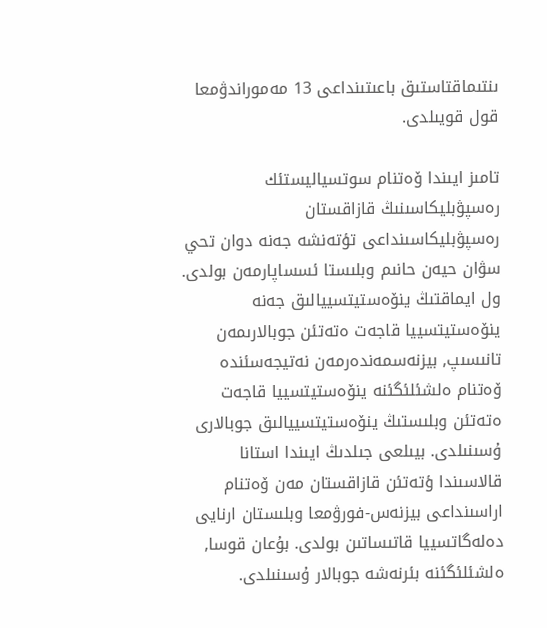ىنتىماقتاستىق باعىتىنداعى 13 مەموراندۋمعا قول قويىلدى.

تامىز ايىندا ۆەتنام سوتسياليستئك رەسپۋبليكاسىنىڭ قازاقستان رەسپۋبليكاسىنداعى تؤتەنشە جەنە دوان تحي سۋان حيەن حانىم وبلىستا ئسساپارمەن بولدى. ول ايماقتىڭ ينۆەستيتسييالىق جەنە ينۆەستيتسييا قاجەت ەتەتئن جوبالارىمەن تانىسىپ, بيزنەسمەندەرمەن نەتيجەسئندە ۆەتنام ەلشئلئگئنە ينۆەستيتسييا قاجەت ەتەتئن وبلىستىڭ ينۆەستيتسييالىق جوبالارى ۇسىنىلدى. بيىلعى جىلدىڭ ايىندا استانا قالاسىندا ؤتەتئن قازاقستان مەن ۆەتنام اراسىنداعى بيزنەس-فورۋمعا وبلىستان ارنايى دەلەگاتسييا قاتىساتىن بولدى. بۇعان قوسا, ەلشئلئگئنە بئرنەشە جوبالار ۇسىنىلدى.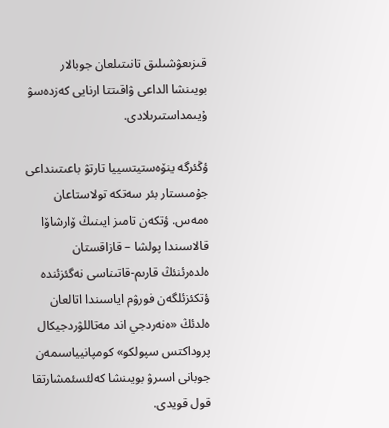قىزىعۋشىلىق تانىتىلعان جوبالار بويىنشا الداعى ۋاقىتتا ارنايى كەزدەسۋ ۇيىمداستىرىلادى.

ؤڭئرگە ينۆەستيتسييا تارتۋ باعىتىنداعى جۇمىستار بئر سەتكە تولاستاعان ەمەس. ؤتكەن تامىز ايىنىڭ ۆارشاۆا قالاسىندا پولشا – قازاقستان ەلدەرئنئڭ قارىم-قاتىناسى نەگئزئندە ؤتكئزئلگەن فورۋم اياسىندا اتالعان ەلدئڭ «ەنەردجي اند مەتاللۋردجيكال پروداكتس سپولكو» كومپانيياسىمەن جوبانى اسىرۋ بويىنشا كەلئسئمشارتقا قول قويدى.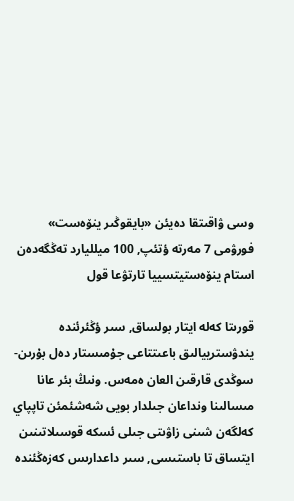وسى ۋاقىتقا دەيئن «بايقوڭىر ينۆەست» فورۋمى 7 مەرتە ؤتئپ, 100 ميلليارد تەڭگەدەن استام ينۆەستيتسييا تارتۋعا قول

قورىتا كەلە ايتار بولساق, سىر ؤڭئرئندە يندۋسترييالىق باعىتتاعى جۇمىستار دەل بۇرىن-سوڭدى قارقىن العان ەمەس. ونىڭ بئر عانا مىسالىنا ونداعان جىلدار بويى شەشئمئن تاپپاي كەلگەن شىنى زاۋىتى جىلى ئسكە قوسىلاتىنىن ايتساق تا باستىسى, سىر داعدارىس كەزەڭئندە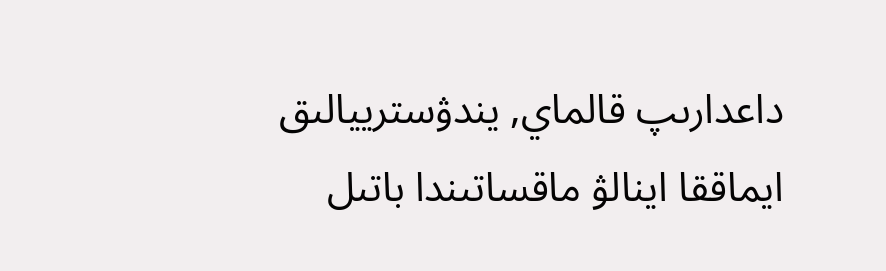داعدارىپ قالماي, يندۋسترييالىق ايماققا اينالۋ ماقساتىندا باتىل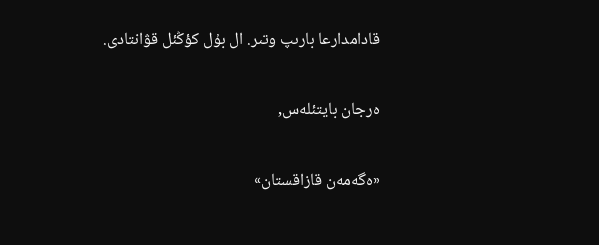قادامدارعا بارىپ وتىر. ال بۇل كؤڭئل قۋانتادى.

ەرجان بايتئلەس,

«ەگەمەن قازاقستان»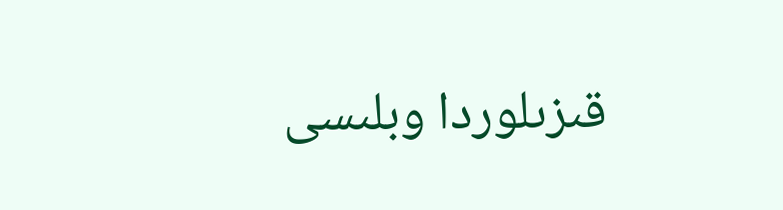قىزىلوردا وبلىسى